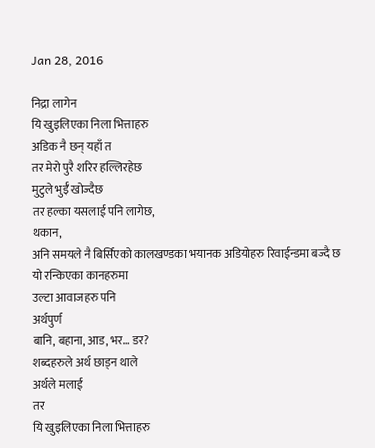Jan 28, 2016

निद्रा लागेन
यि खुइलिएका निला भित्ताहरु
अडिक नै छन् यहाँ त
तर मेरो पुरै शरिर हल्लिरहेछ
मुटुले भुईँ खोज्दैछ
तर हल्का यसलाई पनि लागेछ,
थकान,
अनि समयले नै बिर्सिएको कालखण्डका भयानक अडियोहरु रिवाईन्डमा बज्दै छ
यो रन्किएका कानहरुमा
उल्टा आवाजहरु पनि
अर्थपुर्ण
बानि, बहाना, आड, भर… डर?
शब्दहरुले अर्थ छाड्न थाले
अर्थले मलाई
तर
यि खुइलिएका निला भित्ताहरु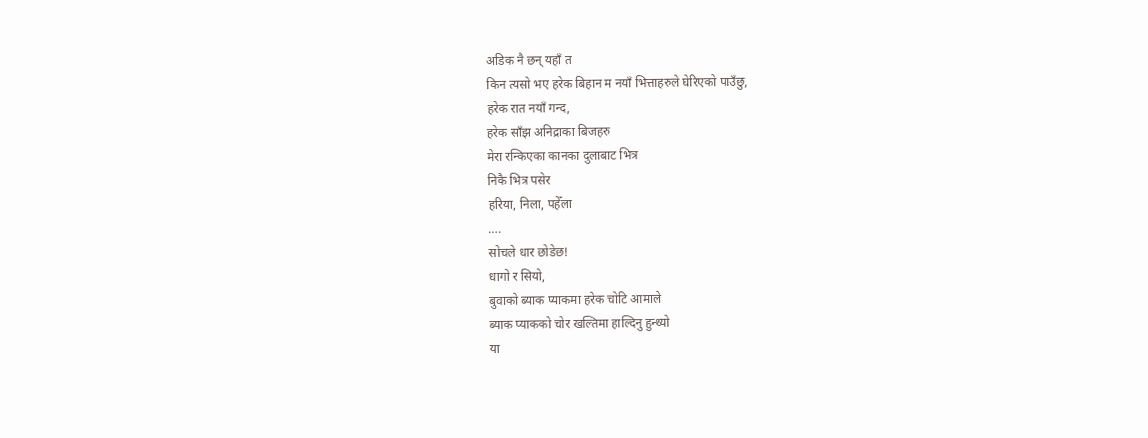अडिक नै छन् यहाँ त
किन त्यसो भए हरेक बिहान म नयाँ भित्ताहरुले घेरिएको पाउँछु,
हरेक रात नयाँ गन्द,
हरेक साँझ अनिद्राका बिजहरु
मेरा रन्किएका कानका दुलाबाट भित्र
निकै भित्र पसेर
हरिया, निला, पहेँला
….
सोचले धार छोडेछ!
धागो र सियो,
बुवाको ब्याक प्याकमा हरेक चोटि आमाले
ब्याक प्याकको चोर खल्तिमा हाल्दिनु हुन्थ्यो
या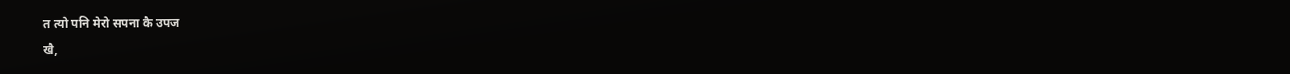त त्यो पनि मेरो सपना कै उपज
खै,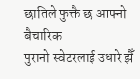छातिले फुक्तै छ आफ्नो बैचारिक
पुरानो स्वेटरलाई उधारे झैँ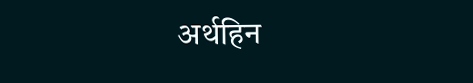अर्थहिन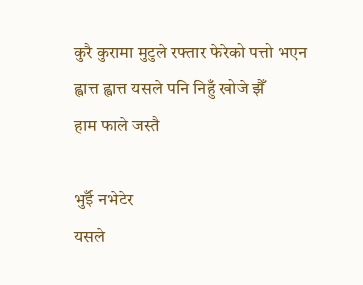कुरै कुरामा मुटुले रफ्तार फेरेको पत्तो भएन
ह्वात्त ह्वात्त यसले पनि निहुँ खोजे झैँ
हाम फाले जस्तै

भुईँ नभेटेर
यसले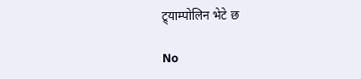ट्र्याम्पोलिन भेटे छ

No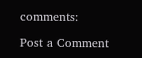comments:

Post a Comment